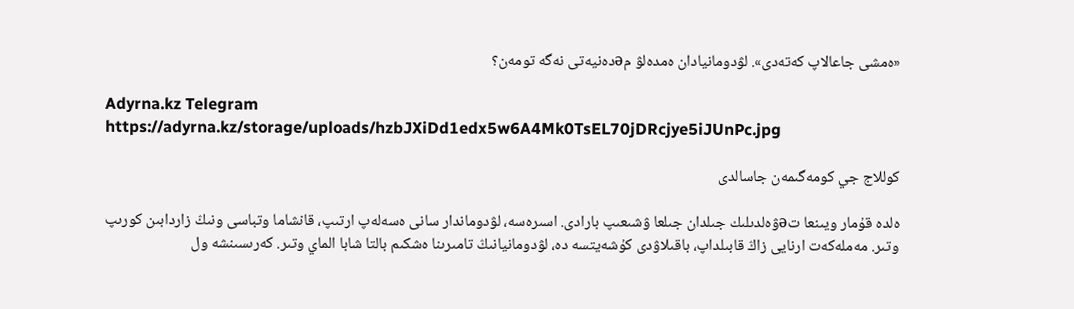«ەمشى جاعالاپ كەتەدى». لۋدومانيادان ەمدەلۋ مəدەنيەتى نەگە تومەن؟

Adyrna.kz Telegram
https://adyrna.kz/storage/uploads/hzbJXiDd1edx5w6A4Mk0TsEL70jDRcjye5iJUnPc.jpg

كوللاج جي كومەگىمەن جاسالدى

ەلدە قۇمار ويىنعا تəۋەلدىلىك جىلدان جىلعا ۋشىعىپ بارادى. اسىرەسە، لۋدوماندار سانى ەسەلەپ ارتىپ، قانشاما وتباسى ونىڭ زاردابىن كورىپ وتىر. مەملەكەت ارنايى زاڭ قابىلداپ، باقىلاۋدى كۇشەيتسە دە، لۋدومانيانىڭ تامىرىنا ەشكىم بالتا شابا الماي وتىر. كەرىسىنشە ول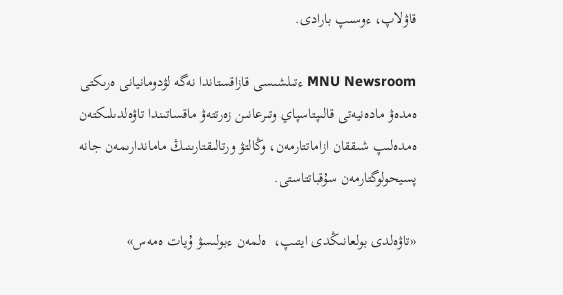قاۋلاپ، ءوسىپ بارادى.

MNU Newsroom ءتىلشىسى قازاقستاندا نەگە لۋدومانيانى ەرىكتى ەمدەۋ مادەنيەتى قالىپتاسپاي وتىرعانىن زەرتتەۋ ماقساتىندا تاۋەلدىلىكتەن ەمدەلىپ شىققان ازاماتتارمەن، وڭالتۋ ورتالىقتارىنىڭ ماماندارىمەن جانە پسيحولوگتارمەن سۇقباتتاستى.

«تاۋەلدى بولعانىڭدى ايتىپ،  ەلمەن ءبولىسۋ ۇيات ەمەس»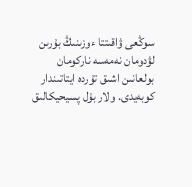سوڭعى ۋاقىتتا ءوزىنىڭ بۇرىن لۋدومان نەمەسە ناركومان بولعانىن اشىق تۇردە ايتاتىندار كوبەيدى. ولار بۇل پسيحيكالىق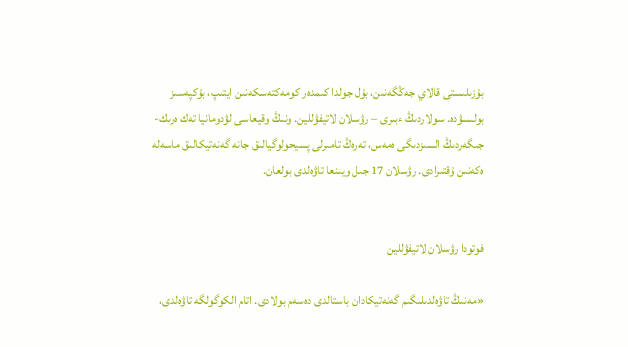بۇزىلىستى قالاي جەڭگەنىن، بۇل جولدا كىمدەر كومەكتەسكەنىن ايتىپ، بۇكپەسىز بولىسۋدە. سولاردىڭ ءبىرى – رۋسلان لاتيفۋللين. ونىڭ وقيعاسى لۋدومانيا تەك ەرىك-جىگەردىڭ السىزدىگى ەمەس، تەرەڭ تامىرلى پسيحولوگيالىق جانە گەنەتيكالىق ماسەلە ەكەنىن ۇقتىرادى. رۋسلان 17 جىل ويىنعا تاۋەلدى بولعان.


فوتودا رۋسلان لاتيفۋللين

«مەنىڭ تاۋەلدىلىگىم گەنەتيكادان باستالدى دەسەم بولادى. اتام الكوگولگە تاۋەلدى،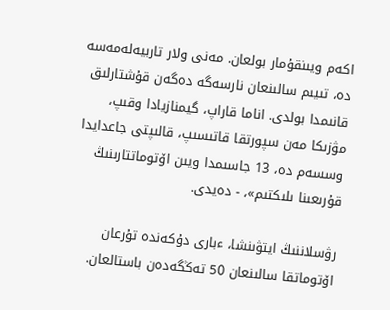اكەم ويىنقۇمار بولعان. مەنى ولار تاربيەلەمەسە دە، تىيىم سالىنعان نارسەگە دەگەن قۇشتارلىق قانىمدا بولدى. اناما قاراپ، گيمنازيادا وقىپ، مۋزىكا مەن سپورتقا قاتىسىپ، قالىپتى جاعدايدا وسسەم دە، 13 جاسىمدا ويىن اۆتوماتتارىنىڭ قۇرىعىنا ىلىكتىم»، - دەيدى.

رۋسلاننىڭ ايتۋىنشا، ءبارى دۇكەندە تۇرعان اۆتوماتقا سالىنعان 50 تەڭگەدەن باستالعان.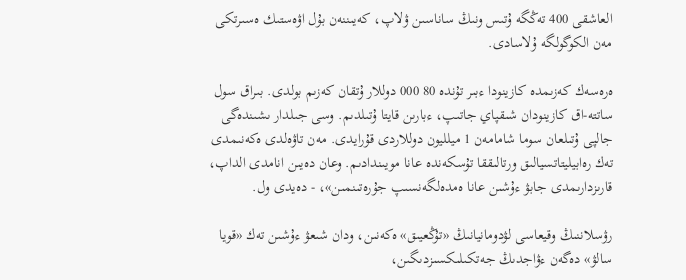العاشقى 400 تەڭگە ۇتىس ونىڭ ساناسىن ۋلاپ، كەيىننەن بۇل اۋەستىك ەسىرتكى مەن الكوگولگە ۇلاسادى.

ەرەسەك كەزىمدە كازينودا ءبىر تۇندە 80 000 دوللار ۇتقان كەزىم بولدى. بىراق سول ساتتە-اق كازينودان شىقپاي جاتىپ، ءبارىن قايتا ۇتىلدىم. وسى جىلدار ىشىندەگى جالپى ۇتىلعان سوما شامامەن 1 ميلليون دوللاردى قۇرايدى. مەن تاۋەلدى ەكەنىمدى تەك رەابيليتاتسيالىق ورتالىققا تۇسكەندە عانا مويىندادىم. وعان دەيىن انامدى الداپ، قارىزدارىمدى جابۋ ءۇشىن عانا ەمدەلگەنسىپ جۇرەتىنمىن»، - دەيدى ول.

رۋسلاننىڭ وقيعاسى لۋدومانيانىڭ «تۇڭعيىق» ەكەنىن، ودان شىعۋ ءۇشىن تەك «قويا سالۋ» دەگەن ءۋاجدىڭ جەتكىلىكسىزدىگىن،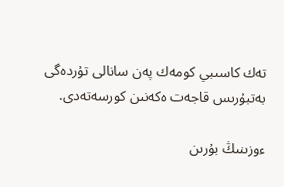تەك كاسىبي كومەك پەن سانالى تۇردەگى بەتبۇرىس قاجەت ەكەنىن كورسەتەدى.

ءوزىنىڭ بۇرىن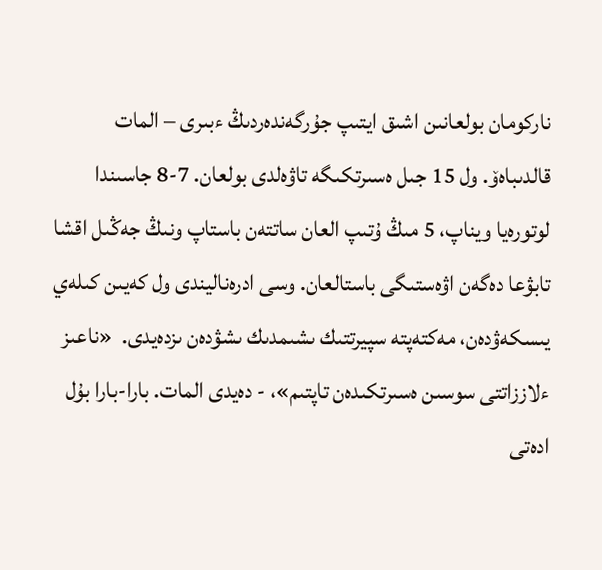ناركومان بولعانىن اشىق ايتىپ جۇرگەندەردىڭ ءبىرى – المات قالدىباەۆ. ول 15 جىل ەسىرتكىگە تاۋەلدى بولعان. 7-8 جاسىندا لوتورەيا ويناپ، 5 مىڭ ۇتىپ العان ساتتەن باستاپ ونىڭ جەڭىل اقشا تابۋعا دەگەن اۋەستىگى باستالعان. وسى ادرەناليندى ول كەيىن كىلەي يىسكەۋدەن، مەكتەپتە سپيرتتىك ىشىمدىك ىشۋدەن ىزدەيدى.  «ناعىز ءلاززاتتى سوسىن ەسىرتكىدەن تاپتىم»، - دەيدى المات. بارا-بارا بۇل ادەتى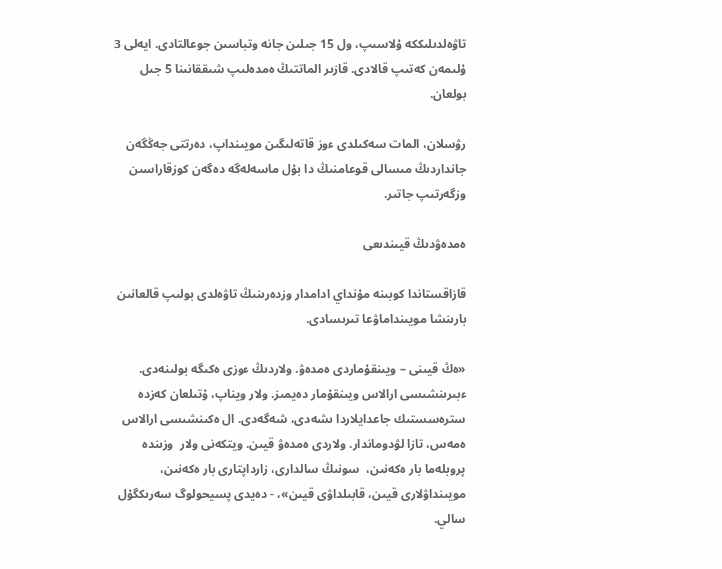تاۋەلدىلىككە ۇلاسىپ، ول 15 جىلىن جانە وتباسىن جوعالتادى. ايەلى 3 ۇلىمەن كەتىپ قالادى. قازىر الماتتىڭ ەمدەلىپ شىققانىنا 5 جىل بولعان.

رۋسلان، المات سەكىلدى ءوز قاتەلىگىن مويىنداپ، دەرتتى جەڭگەن جانداردىڭ مىسالى قوعامنىڭ دا بۇل ماسەلەگە دەگەن كوزقاراسىن وزگەرتىپ جاتىر.

ەمدەۋدىڭ قيىندىعى

قازاقستاندا كوبىنە مۇنداي ادامدار وزدەرىنىڭ تاۋەلدى بولىپ قالعانىن بارىنشا مويىنداماۋعا تىرىسادى.

«ەڭ قيىنى – ويىنقۇماردى ەمدەۋ. ولاردىڭ ءوزى ەكىگە بولىنەدى. ءبىرىنشىسى ارالاس ويىنقۇمار دەيمىز. ولار ويناپ، ۇتىلعان كەزدە سترەسستىك جاعدايلاردا ىشەدى، شەگەدى. ال ەكىنشىسى ارالاس ەمەس، تازا لۋدوماندار. ولاردى ەمدەۋ قيىن. ويتكەنى ولار  وزىندە پروبلەما بار ەكەنىن،  سونىڭ سالدارى، زارداپتارى بار ەكەنىن، مويىنداۋلارى قيىن، قابىلداۋى قيىن»، - دەيدى پسيحولوگ سەرىكگۇل سالي.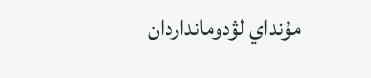مۇنداي لۋدومانداردان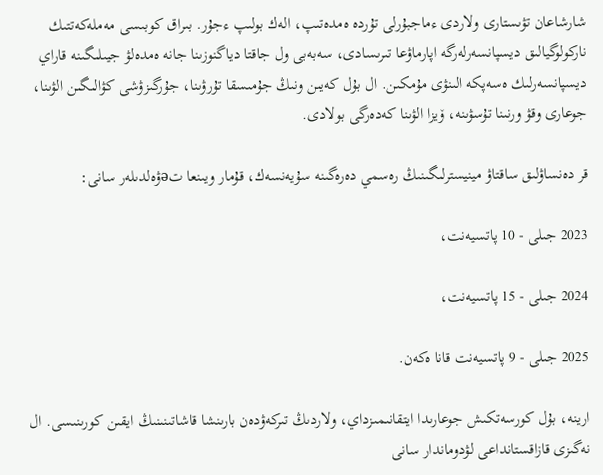شارشاعان تۋىستارى ولاردى ءماجبۇرلى تۇردە ەمدەتىپ، الەك بولىپ ءجۇر. بىراق كوبىسى مەملەكەتتىك ناركولوگيالىق ديسپانسەرلەرگە اپارماۋعا تىرىسادى، سەبەبى ول جاقتا دياگنوزىنا جانە ەمدەلۋ جيىلىگىنە قاراي ديسپانسەرلىك ەسەپكە الىنۋى مۇمكىن. ال بۇل كەيىن ونىڭ جۇمىسقا تۇرۋىنا، جۇرگىزۋشى كۋالىگىن الۋىنا، جوعارى وقۋ ورنىنا تۇسۋىنە، ۆيزا الۋىنا كەدەرگى بولادى.

قر دەنساۋلىق ساقتاۋ مينيسترلىگىنىڭ رەسمي دەرەگىنە سۇيەنسەك، قۇمار ويىنعا تəۋەلدىلەر سانى:

2023 جىلى - 10 پاتسيەنت،

2024 جىلى - 15 پاتسيەنت،

2025 جىلى - 9 پاتسيەنت قانا ەكەن.

ارينە، بۇل كورسەتكىش جوعارىدا ايتقانىمىزداي، ولاردىڭ تىركەۋدەن بارىنشا قاشاتىنىنىڭ ايقىن كورىنىسى. ال نەگىزى قازاقستانداعى لۋدوماندار سانى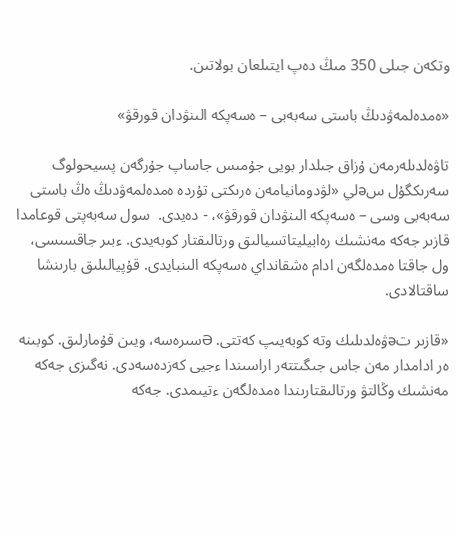وتكەن جىلى 350 مىڭ دەپ ايتىلعان بولاتىن.

«ەمدەلمەۋدىڭ باستى سەبەبى – ەسەپكە الىنۋدان قورقۋ»

تاۋەلدىلەرمەن ۇزاق جىلدار بويى جۇمىس جاساپ جۇرگەن پسيحولوگ سەرىكگۇل سəلي «لۋدومانيامەن ەرىكتى تۇردە ەمدەلمەۋدىڭ ەڭ باستى سەبەبى وسى – ەسەپكە الىنۋدان قورقۋ»، - دەيدى.  سول سەبەپتى قوعامدا قازىر جەكە مەنشىك رەابيليتاتسيالىق ورتالىقتار كوبەيدى. ءبىر جاقسىسى، ول جاقتا ەمدەلگەن ادام ەشقانداي ەسەپكە الىنبايدى. قۇپيالىلىق بارىنشا ساقتالادى.

«قازىر تəۋەلدىلىك وتە كوبەيىپ كەتتى. Əسىرەسە، ويىن قۇمارلىق. كوبىنە ەر ادامدار مەن جاس جىگىتتەر اراسىندا ءجيى كەزدەسەدى. نەگىزى جەكە مەنشىك وڭالتۋ ورتالىقتارىندا ەمدەلگەن ءتيىمدى. جەكە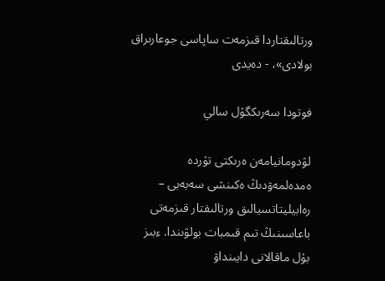ورتالىقتاردا قىزمەت ساپاسى جوعارىراق بولادى»، - دەيدى

فوتودا سەرىكگۇل سالي

لۋدومانيامەن ەرىكتى تۇردە ەمدەلمەۋدىڭ ەكىنشى سەبەبى – رەابيليتاتسيالىق ورتالىقتار قىزمەتى باعاسىنىڭ تىم قىمبات بولۋىندا. ءبىز بۇل ماقالانى دايىنداۋ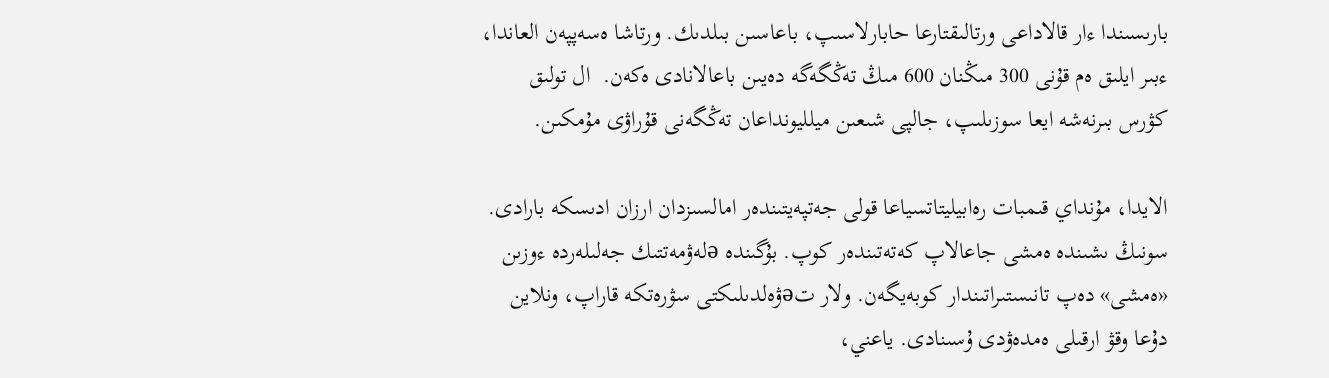بارىسىندا ءار قالاداعى ورتالىقتارعا حابارلاسىپ، باعاسىن بىلدىك. ورتاشا ەسەپپەن العاندا، ءبىر ايلىق ەم قۇنى 300 مىڭنان 600 مىڭ تەڭگەگە دەيىن باعالانادى ەكەن.  ال تولىق كۋرس بىرنەشە ايعا سوزىلىپ، جالپى شىعىن ميلليونداعان تەڭگەنى قۇراۋى مۇمكىن.

الايدا، مۇنداي قىمبات رەابيليتاتسياعا قولى جەتپەيتىندەر امالسىزدان ارزان ادىسكە بارادى. سونىڭ ىشىندە ەمشى جاعالاپ كەتەتىندەر كوپ. بۇگىندە əلەۋمەتتىك جەلىلەردە ءوزىن «ەمشى» دەپ تانىستىراتىندار كوبەيگەن. ولار تəۋەلدىلىكتى سۋرەتكە قاراپ، ونلاين دۇعا وقۋ ارقىلى ەمدەۋدى ۇسىنادى. ياعني،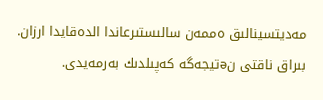مەديتسينالىق ەممەن سالىستىرعاندا الدەقايدا ارزان. بىراق ناقتى نəتيجەگە كەپىلدىك بەرمەيدى.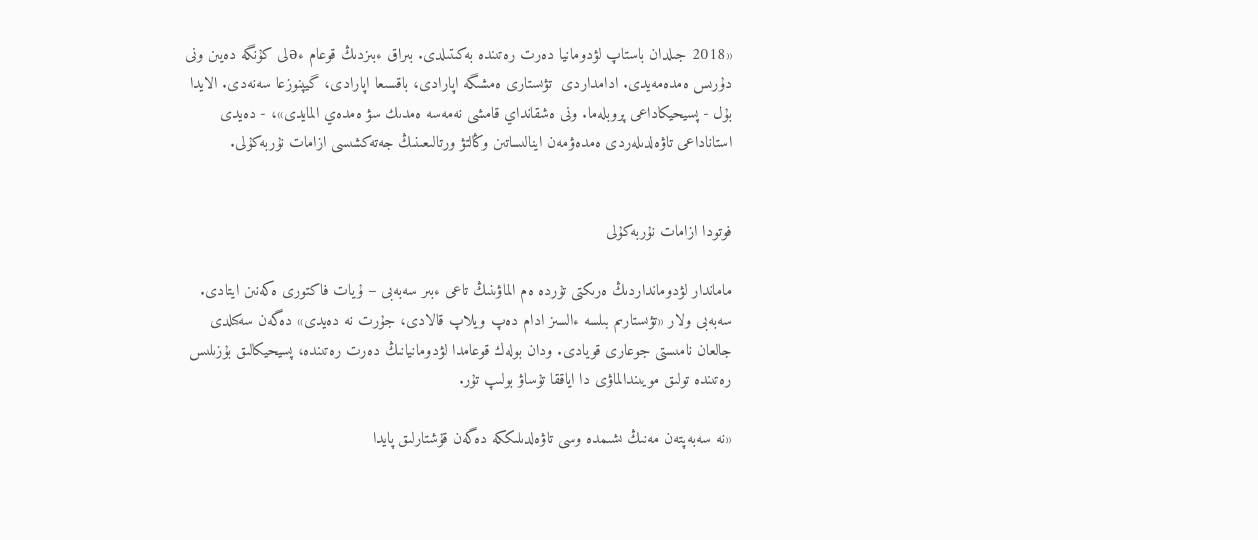«2018 جىلدان باستاپ لۋدومانيا دەرت رەتىندە بەكىتىلدى. بىراق ءبىزدىڭ قوعام ءəلى كۇنگە دەيىن ونى دۇرىس ەمدەمەيدى. ادامداردى  تۋىستارى ەمشىگە اپارادى، باقسىعا اپارادى، گيپنوزعا سەنەدى. الايدا بۇل - پسيحيكاداعى پروبلەما. ونى ەشقانداي قامشى نەمەسە ەمدىك سۋ ەمدەي المايدى»، - دەيدى استاناداعى تاۋەلدىلەردى ەمدەۋمەن اينالىساتىن وڭالتۋ ورتالىعىنىڭ جەتەكشىسى ازامات نۇربەكۇلى.


فوتودا ازامات نۇربەكۇلى

ماماندار لۋدومانداردىڭ ەرىكتى تۇردە ەم الماۋىنىڭ تاعى ءبىر سەبەبى – ۇيات فاكتورى ەكەنىن ايتادى. سەبەبى ولار «تۋىستارىم بىلسە ءالسىز ادام دەپ ويلاپ قالادى، جۇرت نە دەيدى» دەگەن سەكىلدى جالعان نامىستى جوعارى قويادى. ودان بولەك قوعامدا لۋدومانيانىڭ دەرت رەتىندە، پسيحيكالىق بۇزىلىس رەتىندە تولىق مويىندالماۋى دا اياققا تۇساۋ بولىپ تۇر.

«نە سەبەپتەن مەنىڭ ىشىمدە وسى تاۋەلدىلىككە دەگەن قۇشتارلىق پايدا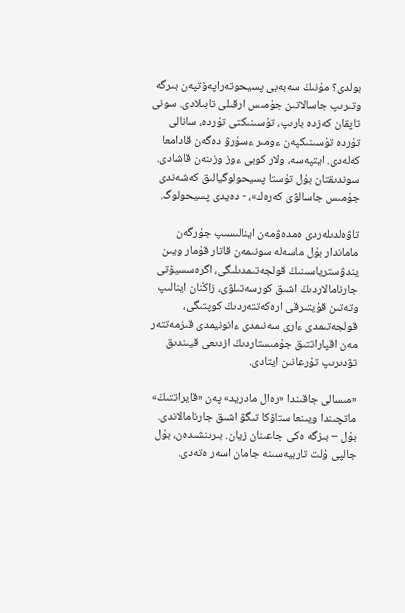بولدى؟ مۇنىڭ سەبەبى پسيحوتەراپەۆتپەن بىرگە وتىرىپ جاسالاتىن جۇمىس ارقىلى تابىلادى. سونى تاپقان كەزدە بارىپ، تۇسىنىكتى تۇردە، سانالى تۇردە تۇسىنىكپەن ءومىر ءسۇرۋ دەگەن قادامعا كەلەدى. ايتپەسە، ولار كوبى ءوز وزىنەن قاشادى. سوندىقتان بۇل تۇستا پسيحولوگيالىق كەشەندى جۇمىس جاسالۋى كەرەك»، - دەيدى پسيحولوگ.

تاۋەلدىلەردى ەمدەۋمەن اينالىسىپ جۇرگەن ماماندار بۇل ماسەلە سونىمەن قاتار قۇمار ويىن يندۋسترياسىنىڭ قولجەتىمدىلىگى، اگرەسسيۆتى جارنامالاردىڭ اشىق كورسەتىلۋى، زاڭنان اينالىپ وتەتىن قۇيتىرقى ارەكەتتەردىڭ كوپتىگى، قولجەتىمدى ءارى سەنىمدى ءانونيمدى قىزمەتتەر مەن اقپاراتتىق جۇمىستاردىڭ ازدىعى قيىندىق تۋدىرىپ تۇرعانىن ايتادى.

«مىسالى جاقىندا «رەال مادريد» پەن «قايراتتىڭ» ماتچىندا ويىنعا ستاۆكا تىگۋ اشىق جارنامالاندى.  بۇل – بىزگە ەكى جاعىنان زيان. بىرىنشىدەن، بۇل جالپى ۇلت تاربيەسىنە جامان اسەر ەتەدى.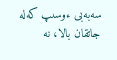سەبەبى ءوسىپ كەلە جاتقان بالا، نە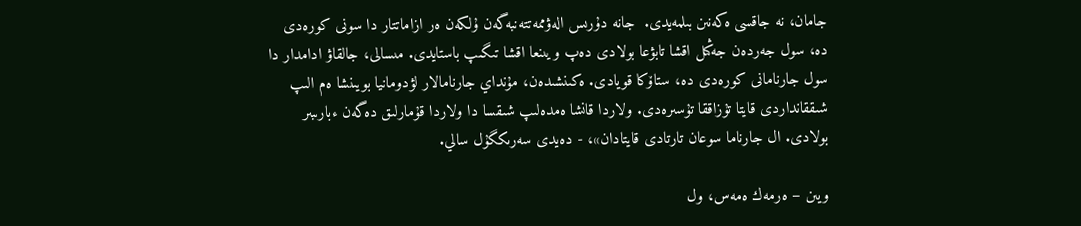جامان، نە جاقسى ەكەنىن بىلمەيدى.  جانە دۇرىس الەۋممەتتەنبەگەن ۇلكەن ەر ازاماتتار دا سونى كورەدى دە، سول جەردەن جەڭىل اقشا تابۋعا بولادى دەپ ويىنعا اقشا تىگىپ باستايدى. مىسالى، جالقاۋ ادامدار دا سول جارنامانى كورەدى دە، ستاۆكا قويادى. ەكىنشىدەن، مۇنداي جارنامالار لۋدومانيا بويىنشا ەم الىپ شىققانداردى قايتا تۇزاققا تۇسىرەدى. ولاردا قانشا ەمدەلىپ شىقسا دا ولاردا قۇمارلىق دەگەن ءبارىبىر بولادى. ال جارناما سوعان تارتادى قايتادان»، - دەيدى سەرىكگۇل سالي.

ويىن – ەرمەك ەمەس، ول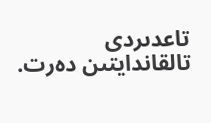تاعدىردى تالقاندايتىن دەرت.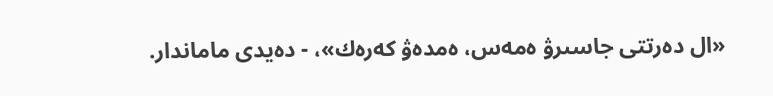«ال دەرتتى جاسىرۋ ەمەس، ەمدەۋ كەرەك»، - دەيدى ماماندار.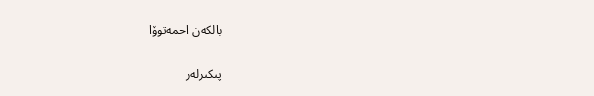بالكەن احمەتوۆا

پىكىرلەر